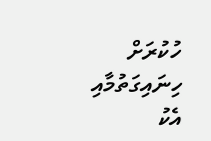ހުކުރަށް ހިނައިގަތުމާއި އެކު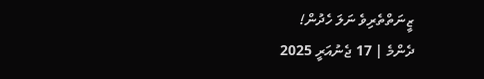ޒީނަތްތެރިވެ ނަލަ ހެދުން!
ދެންމެ | 17 ޖެނުއަރީ 2025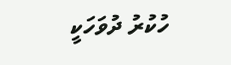ހުކުރު ދުވަހަކީ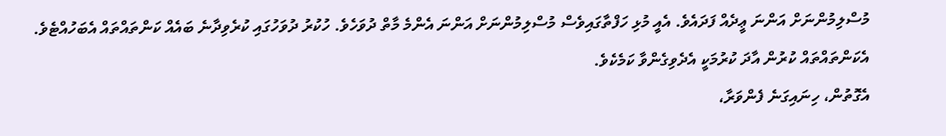މުސްލިމުންނަށް އަންނަ ޢީދެއް ފަދައެވެ. އެއީ މުޅި ހަފްތާގައިވެސް މުސްލިމުންނަށް އަންނަ އެންމެ މާތް ދުވަހެވެ. ހުކުރު ދުވަހުގައި ކުރެވިދާނެ ބައެއް ކަންތައްތައް އެބަހުއްޓެވެ. އެކަންތައްތައް ކުރުން އާދަ ކުރުމަކީ އެދެވިގެންވާ ކަމެކެވެ.
އެގޮތުން، ހިނައިގަނެ ފެންވަރާ،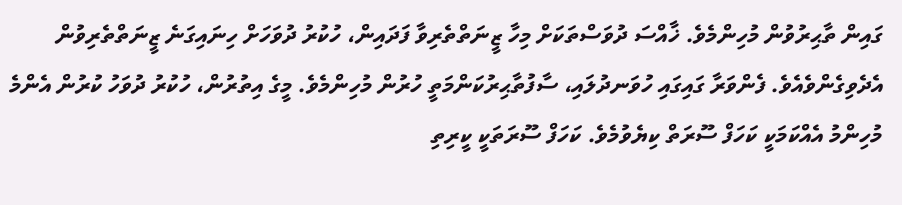ގައިން ތާޙިރުވުން މުހިންމެވެ. ޚާއްސަ ދުވަސްތަކަށް މިހާ ޒީނަތްތެރިވާ ފަދައިން، ހުކުރު ދުވަހަށް ހިނައިގަނެ ޒީނަތްތެރިވުން އެދެވިގެންވެއެވެ. ފެންވަރާ ގައިގައި ހުވަނދުލައި، ސާފުތާޙިރުކަންމަތީ ހުރުން މުހިންމެވެ. މީގެ އިތުރުން، ހުކުރު ދުވަހު ކުރުން އެންމެ މުހިންމު އެއްކަމަކީ ކަހަފް ސޫރަތް ކިޔެވުމެވެ. ކަހަފް ސޫރަތަކީ ކީރިތި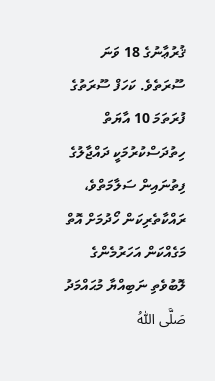ޤުރުޢާނުގެ 18 ވަނަ ސޫރަތެވެ. ކަހަފް ސޫރަތުގެ ފުރަތަމަ 10 އާޔަތް ހިތުދަސްކުރުމަކީ ދައްޖާލުގެ ފިތުނައިން ސަލާމަތްވެ، ރައްކާތެރިކަން ހޯދުމަށް އޮތް މަގެއްކަން އަހަރުމެންގެ ލޮބުވެތި ނަބިއްޔާ މުޙައްމަދު صَلَّى اللّٰهُ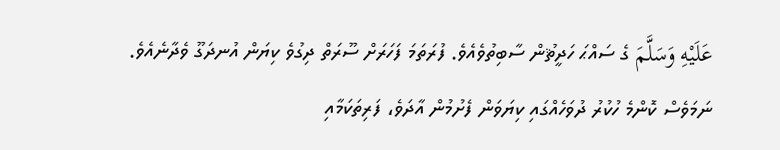عَلَيْهِ وَسَلَّمَ ގެ ސައްޙަ ހަދީޘުން ސާބިތުވެއެވެ. ފުރަތަމަ ފަހަރަށް ސޫރަތް ދިގުވެ ކިޔަން އުނދަގޫ ވެދާނެއެވެ. ނަމަވެސް ކޮންމެ ހުކުރު ދުވަހެއްގައި ކިޔަވަން ފެށުމުން އާދަވެ، ފަރިތަކަމާއި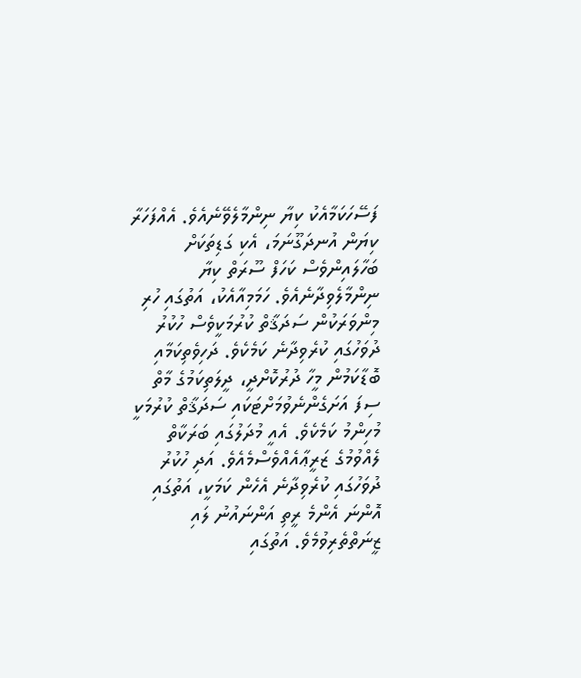ފަސޭހަކަމާއެކު ކިޔާ ނިންމާލެވޭނެއެވެ. އެއްފަހަރާ ކިޔަން އުނދަގޫނަމަ، އެކި ގަޑިތަކަށް ބަހާލައިންވެސް ކަހަފް ސޫރަތް ކިޔާ ނިންމާލެވިދާނެއެވެ. ހަމަމިއާއެކު، އަތުގައި ހުރި މިންވަރަކުން ސަދަޤާތް ކުރުމަކީވެސް ހުކުރު ދުވަހުގައި ކުރެވިދާނެ ކަމެކެވެ. ދަހިވެތިކަމާއި ބޮޑާކަމުން މީހާ ދުރުކޮށްދީ، ދީލަތިކަމުގެ މާތް ސިފަ އަށަގެންނެވުމަށްޓަކައި ސަދަޤާތް ކުރުމަކީ މުހިންމު ކަމެކެވެ. އެއީ މުދަލުގައި ބަރަކާތް ލެއްވުމުގެ ޒަރީޢާއެއްވެސްމެއެވެ. އަދި ހުކުރު ދުވަހުގައި ކުރެވިދާނެ އެހެން ކަމަކީ، އަތުގައި އޮންނަ އެންމެ ރީތި އަންނައުނު ލައި ޒީނަތްތެރިވުމެވެ. އަތުގައި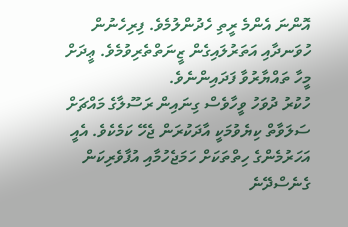އޮންނަ އެންމެ ރީތި ހެދުންލުމެވެ. ފިރިހެނުން ހުވަނދާއި އަތަރުލައިގެން ޒީނަތްތެރިވުމެވެ. ޢީދަށް މީހާ ތައްޔާރުވާ ފަދައިންނެވެ.
ހުކުރު ދުވަހު ވީހާވެސް ގިނައިން ރަސޫލާގެ މައްޗަށް ސަލަވާތް ކިޔެވުމަކީ އާދަކުރަން ޖެހޭ ކަމެކެވެ. އެއީ އަހަރުމެންގެ ހިތްތަކަށް ހަމަޖެހުމާއި އުފާވެރިކަން ގެނެސްދޭނެ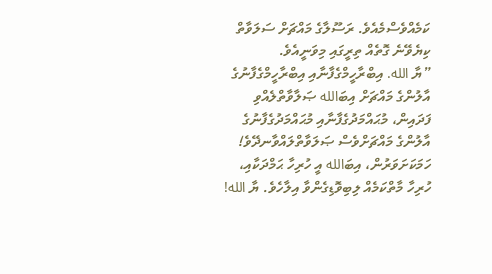ކަމެއްވެސްމެއެވެ. ރަސޫލާގެ މައްޗަށް ސަލަވާތް ކިޔެވޭނެ ގޮތެއް ތިރީގައި މިވަނީއެވެ.
”ޔާ الله. އިބްރާހީމްގެފާނާއި އިބްރާހީމްގެފާނުގެ އާލުންގެ މައްޗަށް އިބަالله ޞަލާވާތްލެއްވި ފަދައިން، މުޙައްމަދުގެފާނާއި މުޙައްމަދުގެފާނުގެ އާލުންގެ މައްޗަށްވެސް ޞަލަވާތްލައްވާނދޭވެ! ހަމަކަށަވަރުން، އިބަالله އީ ހުރިހާ ޙަމްދަކާއި، ހުރިހާ މާތްކަމެއް ލިބިވޮޑިގެންވާ އިލާހެވެ. ޔާ الله!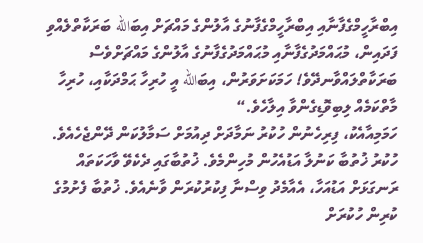އިބްރާހީމްގެފާނާއި އިބްރާހީމްގެފާނުގެ އާލުންގެ މައްޗަށް އިބަالله ބަރަކާތްލެއްވި ފަދައިން، މުޙައްމަދުގެފާނާއި މުޙައްމަދުގެފާނުގެ އާލުންގެ މައްޗަށްވެސް ބަރަކާތްލައްވާނދޭވެ! ހަމަކަށަވަރުން، އިބަالله އީ ހުރިހާ ޙަމްދަކާއި، ހުރިހާ މާތްކަމެއް ލިބިވޮޑިގެންވާ އިލާހެވެ.“
ހަމަމިއާއެކު، ފިރިހެނުން ހުކުރު ނަމާދަށް ދިއުމަށް ސަމާލުކަން ދޭންޖެހެއެވެ. ހުކުރު ޚުތުބާ ކަނުލާ އަޑުއެހުން މުހިންމެވެ. ޚުތުބާގައި ދެކެވޭ ވާހަކަތައް ރަނގަޅަށް އަޑުއަހާ، އެއާމެދު ވިސްނާ ފިކުރުކުރަން ވާނެއެވެ. ޚުތުބާ ފެށުމުގެ ކުރިން ހުކުރަށް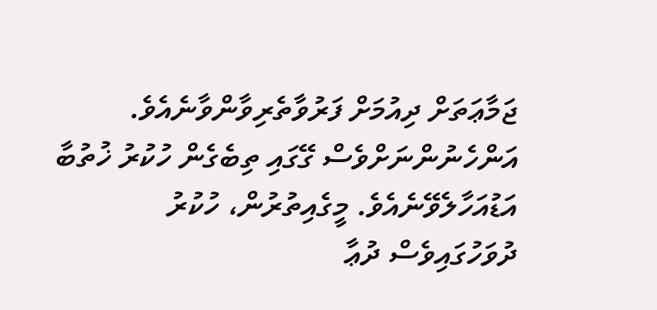ޖަމާޢަތަށް ދިއުމަށް ފަރުވާތެރިވާންވާނެއެވެ. އަންހެނުންނަށްވެސް ގޭގައި ތިބެގެން ހުކުރު ޚުތުބާ އަޑުއަހާލެވޭނެއެވެ. މީގެއިތުރުން، ހުކުރު ދުވަހުގައިވެސް ދުޢާ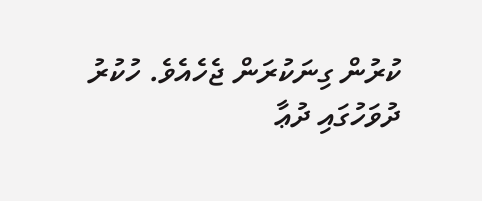ކުރުން ގިނަކުރަން ޖެހެއެވެ. ހުކުރު ދުވަހުގައި ދުޢާ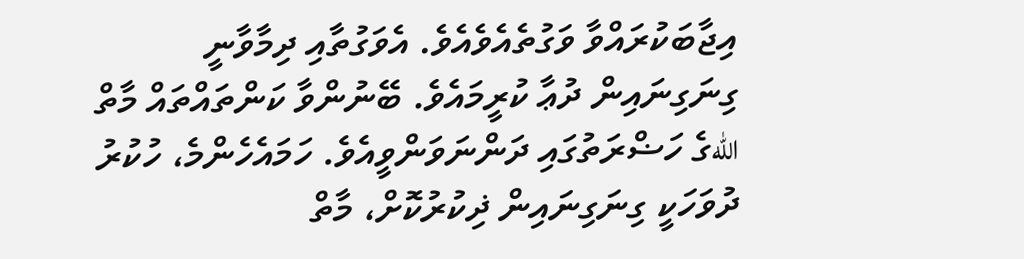އިޖާބަކުރައްވާ ވަގުތެއެވެއެވެ. އެވަގުތާއި ދިމާވާނީ ގިނަގިނައިން ދުޢާ ކުރީމައެވެ. ބޭނުންވާ ކަންތައްތައް މާތް اللهގެ ހަޟްރަތުގައި ދަންނަވަންވީއެވެ. ހަމައެހެންމެ، ހުކުރު ދުވަހަކީ ގިނަގިނައިން ޛިކުރުކޮށް، މާތް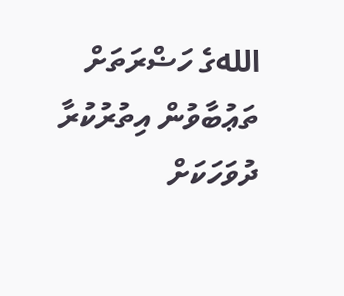اللهގެ ހަޟްރަތަށް ތަޢުބާވުން އިތުރުކުރާ ދުވަހަކަށް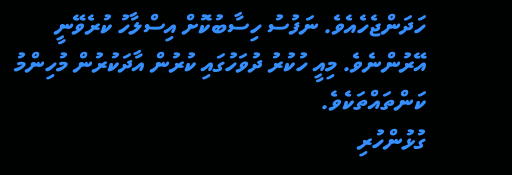ހަދަންޖެހެއެވެ. ނަފުސު ހިސާބުކޮށް އިސްލާހު ކުރެވޭނީ އޭރުންނެވެ. މިއީ ހުކުރު ދުވަހުގައި ކުރުން އާދަކުރުން މުހިންމު ކަންތައްތަކެވެ.
ގުޅުންހުރި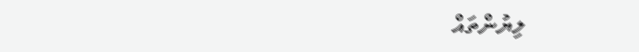ލިޔުންތައް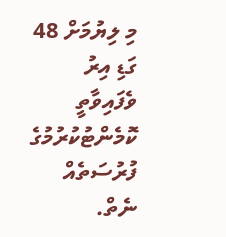މި ލިޔުމަށް 48 ގަޑި އިރު ވެފައިވާތީ ކޮމެންޓުކުރުމުގެ ފުރުސަތެއް ނެތް.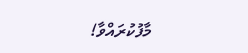މާފުކުރައްވާ!